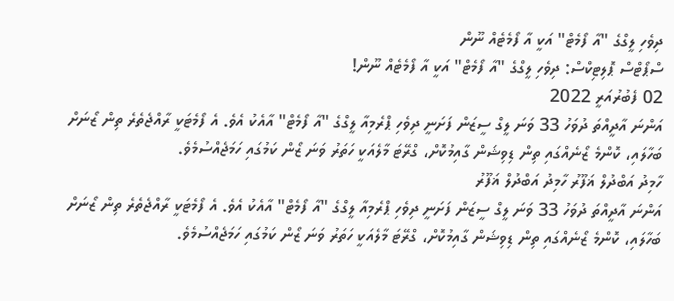ދިވެހި ލީގްގެ "އާ ފޯމެޓް" އަކީ އާ ފޯމެޓެއް ނޫން
ސްޕޯޓްސް ޕޮލިޓިކްސް: ދިވެހި ލީގްގެ "އާ ފޯމެޓް" އަކީ އާ ފޯމެޓެއް ނޫން!
02 ފެބުރުއަރީ 2022
އަންނަ އާދީއްތަ ދުވަހު 33 ވަނަ ލީގް ސީޒަން ފަށަނީ ދިވެހި ޕްރެމިއާ ލީގްގެ "އާ ފޯމެޓް" އާއެކު އެވެ. އެ ފޯމެޓަކީ ރާއްޖެތެރެ ތިން ޒޯނަށް ބަހާލައި، ކޮންމެ ޒޯނެއްގައި ތިން ޑިވިޝަން ގާއިމުކޮށް، ގްރޭޓަ މާލެއަކީ ހަތަރު ވަނަ ޒޯން ކަމުގައި ހަމަޖެއްސުމެވެ.
ހާމިދު އަބްދުލް ޣަފޫރު ހާމިދު އަބްދުލް ޣަފޫރު
އަންނަ އާދީއްތަ ދުވަހު 33 ވަނަ ލީގް ސީޒަން ފަށަނީ ދިވެހި ޕްރެމިއާ ލީގްގެ "އާ ފޯމެޓް" އާއެކު އެވެ. އެ ފޯމެޓަކީ ރާއްޖެތެރެ ތިން ޒޯނަށް ބަހާލައި، ކޮންމެ ޒޯނެއްގައި ތިން ޑިވިޝަން ގާއިމުކޮށް، ގްރޭޓަ މާލެއަކީ ހަތަރު ވަނަ ޒޯން ކަމުގައި ހަމަޖެއްސުމެވެ.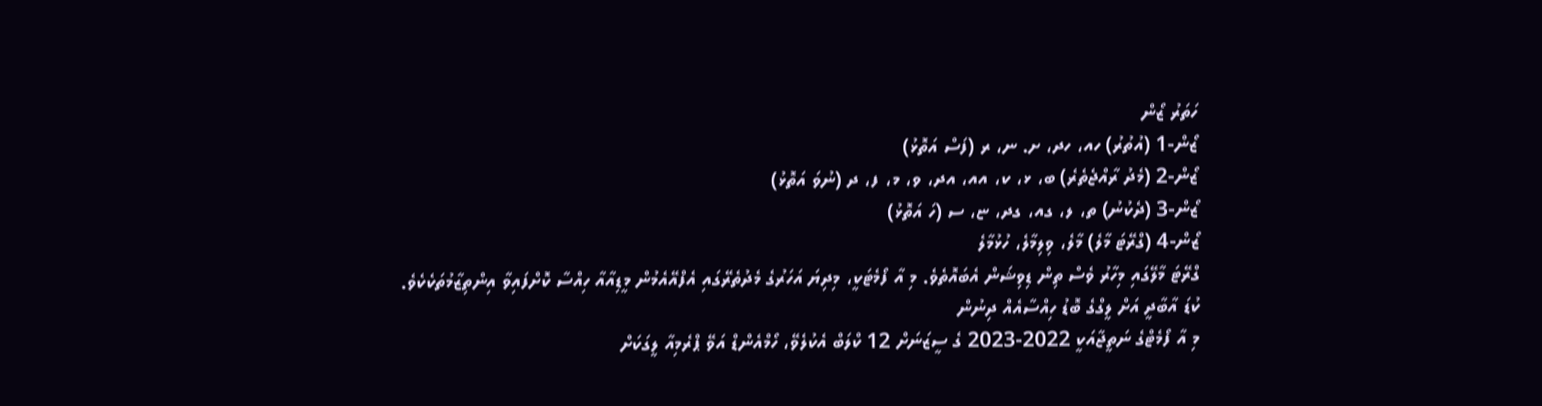ހަތަރު ޒޯން
ޒޯން-1 (އުތުރު) ހއ، ހދ، ށ. ނ، ރ (ފަސް އަތޮޅު)
ޒޯން-2 (މެދު ރާއްޖެތެރެ) ބ، ޅ، ކ، އއ، އދ، ވ، މ، ފ، ދ (ނުވަ އަތޮޅު)
ޒޯން-3 (ދެކުނު) ތ، ލ، ގއ، ގދ، ޏ، ސ (ހަ އަތޮޅު)
ޒޯން-4 (ގްރޭޓަ މާލެ) މާލެ، ވިލިމާލެ، ހުޅުމާލެ
ގްރޭޓަ މާލޭގައި މިހާރު ވެސް ތިން ޑިވިޝަން އެބައޮތެވެ. މި އާ ފޯމެޓަކީ، މިދިޔަ އަހަރުގެ މެދުތެރޭގައި އެފްއޭއެމުން މީޑިއާއާ ހިއްސާ ކޮށްފައިވާ އިންތިޒާމުތަކެކެވެ.
ކުޑަ އާބާދީ އަށް ލީގްގެ ބޮޑު ހިއްސާއެއް ދިނުން
މި އާ ފޯމެޓްގެ ނަތީޖާއަކީ 2022-2023 ގެ ސީޒަނަށް 12 ކްލަބް އެކުލެވޭ، ހޯމްއެންޑް އަވޭ ޕްރެމިއާ ލީގަކަށް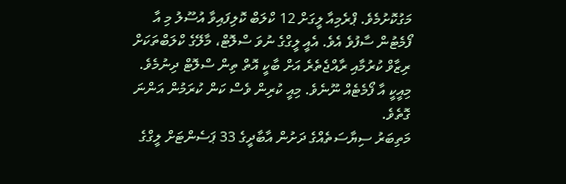މަގުކޮށުމެވެ. ޕްރެމިއާ ލީގަށް 12 ކްލަބް ކޮލިފައިވާ އުސޫލު މި އާ ފޯމެޓުން ސާފުވެ އެވެ. އެއީ ލީގްގެ ނުވަ ސްލޮޓް، މާލޭގެ ކްލަބްތަކަށް ރިޒާވް ކުރުމާއި ރާއްޖެތެރެ އަށް ބާކީ އޮތް ތިން ސްލޮޓް ދިނުމެވެ. މިއީކީ އާ ފޯމެޓެއް ނޫނެވެ. މިއީ ކުރިން ވެސް ކަން ކުރަމުން އަންނަ ގޮތެވެ.
މަތިބަރު ސިޔާސަތެއްގެ ދަށުން އާބާދީގެ 33 ޕަސެންޓަށް ލީގްގެ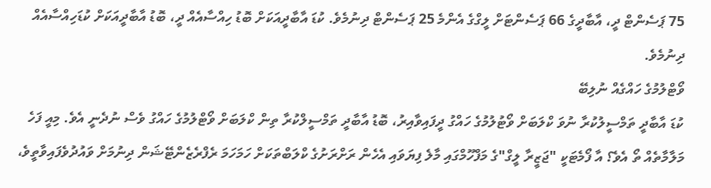75 ޕަސެންޓް ދީ، އާބާދީގެ 66 ޕަސެންޓަށް ލީގްގެ އެންމެ 25 ޕަސެންޓް ދިނުމެވެ. ކުޑަ އާބާދީއަކަށް ބޮޑު ހިއްސާއެއް ދީ، ބޮޑު އާބާދީއަކަށް ކުޑަހިއްސާއެއް ދިނުމެވެ.
ވޯޓްލުމުގެ ހައްގެއް ނުލިބޭ
ކުޑަ އާބާދީ ތަމްސީލުކުރާ ނުވަ ކްލަބަށް ވޯޓުލުމުގެ ހައްގު ދީފައިވާއިރު، ބޮޑު އާބާދީ ތަމްސީލްކުރާ ތިން ކްލަބަށް ވޯޓްލުމުގެ ހައްގު ވެސް ނުދެނީ އެވެ. މިއީ ފަހެ މަލާމާތެއް ތޯ އެވެ؟ އާ ފޯމެޓަކީ "ޖަޒީރާ ލީގް"ގެ މަފްހޫމްގައި މާލެ ފިޔަވައި އެހެން ރަށްރަށުގެ ކްލަބްތަކަށް ހަމަހަމަ ރެފްރެޒެންޓޭޝަން ދިނުމަށް ވައުދުވެފައިވާތީވެ،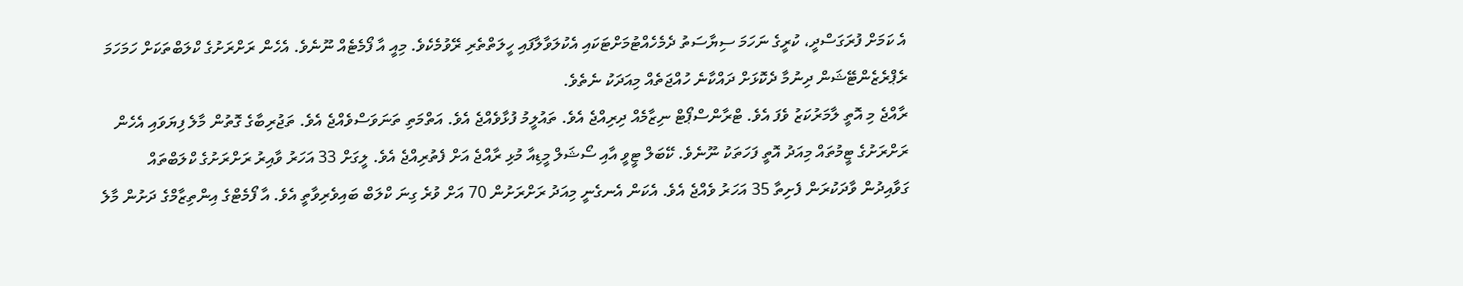އެ ކަމަށް ފުރަގަސްދީ، ކުރީގެ ނަހަމަ ސިޔާސަތު ދެމެހެއްޓުމަށްޓަކައި އެކުލަވާލާފައި ހީލަތްތެރި ރޭވުމެކެވެ. މިއީ އާ ފޯމެޓެއް ނޫނެވެ. އެހެން ރަށްރަށުގެ ކްލަބްތަކަށް ހަމަހަމަ ރެޕްރެޒެންޓޭޝަން ދިނުމާ ދެކޮޅަށް ދައްކާނެ ހުއްޖަތެއް މިއަދަކު ނެތެވެ.
ރާއްޖެ މި އޮތީ ލާމަރުކަޒު ވެފަ އެވެ. ޓްރާންސްޕޯޓް ނިޒާމެއް ދިރިއްޖެ އެވެ. ތައުލީމު ފުޅާވެއްޖެ އެވެ. އަތްމަތި ތަނަވަސްވެއްޖެ އެވެ. ތަޖުރިބާގެ ގޮތުން މާލެ ފިޔަވައި އެހެން ރަށްރަށުގެ ޓީމުތައް މިއަދު އޮތީ ފަހަތަކު ނޫނެވެ. ކޭބަލް ޓީވީ އާއި ސޯޝަލް މީޑިއާ މުޅި ރާއްޖެ އަށް ފެތުރިއްޖެ އެވެ. ލީގަށް 33 އަހަރު ވާއިރު ރަށްރަށުގެ ކްލަބްތައް ގަވާއިދުން ވާދަކުރަން ފެށިތާ 35 އަހަރު ވެއްޖެ އެވެ. އެކަން އެނގެނީ މިއަދު ރަށްރަށުން 70 އަށް ވުރެ ގިނަ ކްލަބް ބައިވެރިވާތީ އެވެ. އާ ފޯމެޓްގެ އިންތިޒާމްގެ ދަށުން މާލެ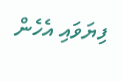ފިޔަވައި އެހެން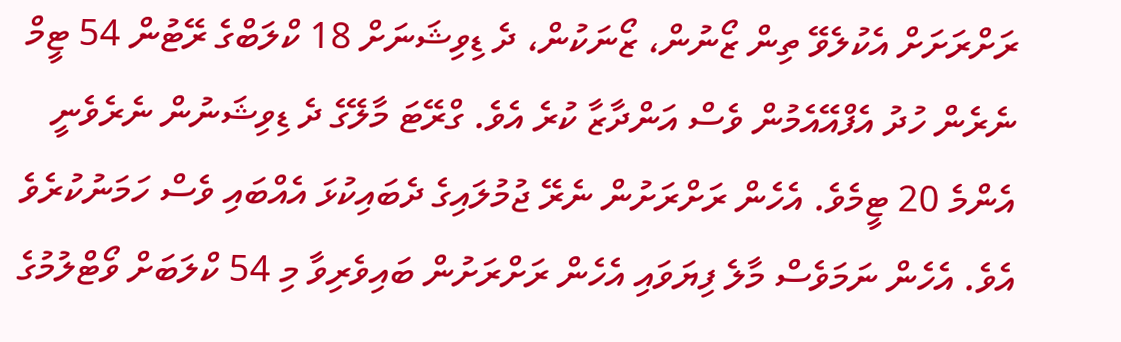ރަށްރަށަށް އެކުލެވޭ ތިން ޒޯނުން، ޒޯނަކުން، ދެ ޑިވިޝަނަށް 18 ކްލަބްގެ ރޭޓުން 54 ޓީމް ނެރެން ހުދު އެފްއޭއެމުން ވެސް އަންދާޒާ ކުރެ އެވެ. ގްރޭޓަ މާލޭގެ ދެ ޑިވިޝަނުން ނެރެވެނީ އެންމެ 20 ޓީމެވެ. އެހެން ރަށްރަށުން ނެރޭ ޖުމުލައިގެ ދެބައިކުޅަ އެއްބައި ވެސް ހަމަނުކުރެވެ އެވެ. އެހެން ނަމަވެސް މާލެ ފިޔަވައި އެހެން ރަށްރަށުން ބައިވެރިވާ މި 54 ކްލަބަށް ވޯޓްލުމުގެ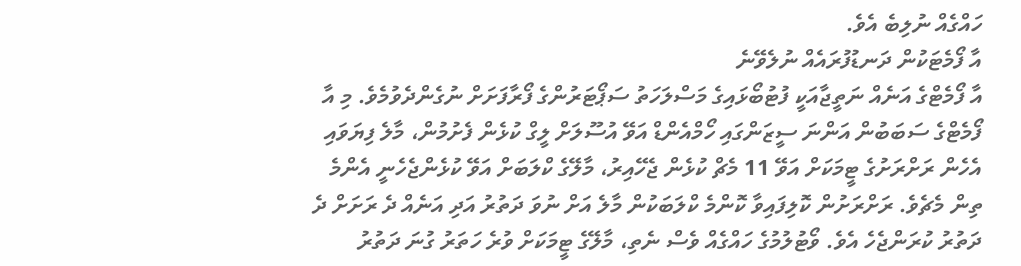ހައްގެއް ނުލިބެ އެވެ.
އާ ފޯމެޓަކުން ދަނޑުފުރައެއް ނުލެވޭނެ
އާ ފޯމެޓްގެ އަނެއް ނަތީޖާއަކީ ފުޓުބޯޅައިގެ މަސްލަހަތު ސަޕޯޓަރުންގެ ފޯރާފަށަށް ނުގެންދެވުމެވެ. މި އާ ފޯމެޓްގެ ސަބަބުން އަންނަ ސީޒަންގައި ހޯމްއެންޑް އަވޭ އުސޫލަށް ލީގް ކުޅެން ފެށުމުން، މާލެ ފިޔަވައި އެހެން ރަށްރަށުގެ ޓީމަކަށް އަވޭ 11 މެޗް ކުޅެން ޖެހޭއިރު، މާލޭގެ ކްލަބަށް އަވޭ ކުޅެންޖެހެނީ އެންމެ ތިން މެޗެވެ. ރަށްރަށުން ކޮލިފައިވާ ކޮންމެ ކްލަބަކުން މާލެ އަށް ނުވަ ދަތުރު އަދި އަނެއް ދެ ރަށަށް ދެ ދަތުރު ކުރަންޖެހެ އެވެ. ވޯޓުލުމުގެ ހައްގެއް ވެސް ނެތި، މާލޭގެ ޓީމަކަށް ވުރެ ހަތަރު ގުނަ ދަތުރު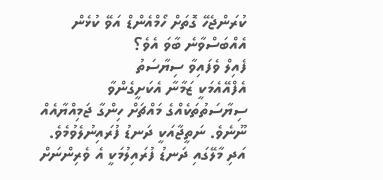ކުރަންޖެހޭ ގޮތަށް ހޯމްއެންޑް އަވޭ ކުޅެން އެއްބަސްވާނެ ބާވަ އެވެ؟
ފެއިލް ވެފައިވާ ސިޔާސަތު
އެފްއޭއެމަކީ ޒަމާނާ އެކަށީގެންވާ ސިޔާސަތުތަކެއްގެ މައްޗަށް ހިންގާ ޖަމިއްޔާއެއް ނޫނެވެ. ނަތީޖާއަކީ ދަނޑު ފުރައިނުލެވުމެވެ. އަދި މާލޭގައި ދަނޑު ފުރައިލުމަކީ އެ ވެރިންނަށް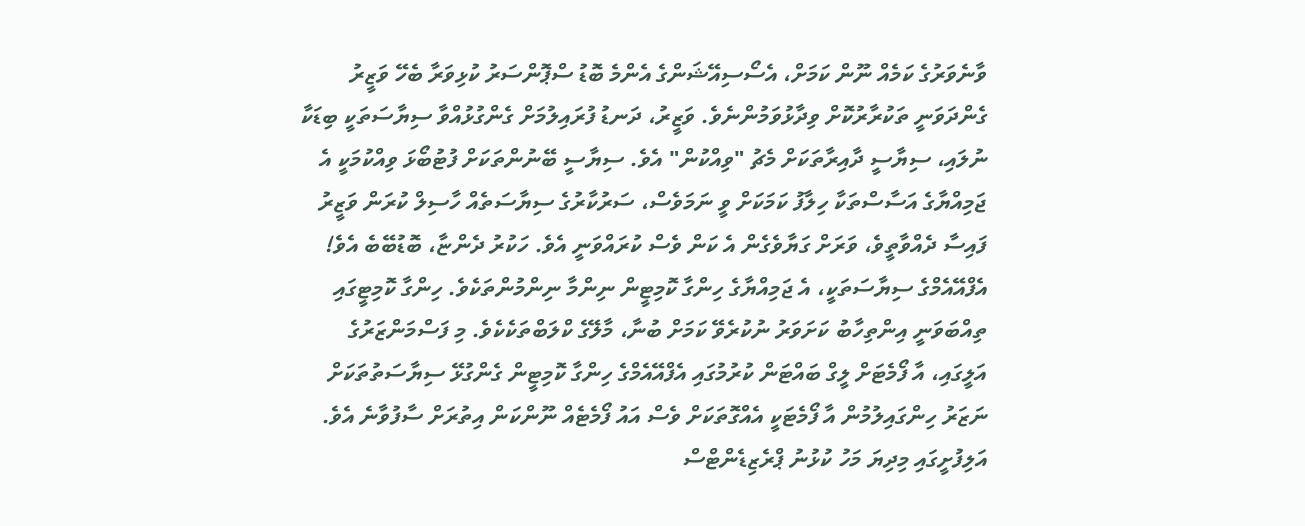ވާނެވަރުގެ ކަމެއް ނޫން ކަމަށް، އެސޯސިއޭޝަންގެ އެންމެ ބޮޑު ސްޕޮންސަރު ކުޅިވަރާ ބެހޭ ވަޒީރު ގެންދަވަނީ ތަކުރާރުކޮށް ވިދާޅުވަމުންނެވެ. ވަޒީރު، ދަނޑު ފުރައިލުމަށް ގެންގުޅުއްވާ ސިޔާސަތަކީ ބިޑަކާ ނުލައި، ސިޔާސީ ދާއިރާތަކަށް މެޗު "ވިއްކުން" އެވެ. ސިޔާސީ ބޭނުންތަކަށް ފުޓުބޯޅަ ވިއްކުމަކީ އެ ޖަމިއްޔާގެ އަސާސްތަކާ ހިލާފު ކަމަކަށް ވީ ނަމަވެސް، ސަރުކާރުގެ ސިޔާސަތެއް ހާސިލް ކުރަން ވަޒީރު ފައިސާ ދެއްވާތީވެ، ވަރަށް ގަޔާވެގެން އެ ކަން ވެސް ކުރައްވަނީ އެވެ. ހަކުރު ދެންޏާ، ބޮޑުބޭބެ އެވެ!
އެފްއޭއެމްގެ ސިޔާސަތަކީ، އެ ޖަމިއްޔާގެ ހިންގާ ކޮމިޓީން ނިންމާ ނިންމުންތަކެވެ. ހިންގާ ކޮމިޓީގައި ތިއްބަވަނީ އިންތިހާބު ކަށަވަރު ނުކުރެވޭ ކަމަށް ބުނާ، މާލޭގެ ކްލަބްތަކެކެވެ. މި ފަސްމަންޒަރުގެ އަލީގައި، އާ ފޯމެޓަށް ލީގް ބައްޓަން ކުރުމުގައި އެފްއޭއެމްގެ ހިންގާ ކޮމިޓީން ގެންގުޅޭ ސިޔާސަތުތަކަށް ނަޒަރު ހިންގައިލުމުން އާ ފޯމެޓަކީ އެއްގޮތަކަށް ވެސް އައު ފޯމެޓެއް ނޫންކަން އިތުރަށް ސާފުވާނެ އެވެ.
އަލިފުށީގައި މިދިޔަ މަހު ކުޅުނު ޕްރެޒިޑެންޓްސް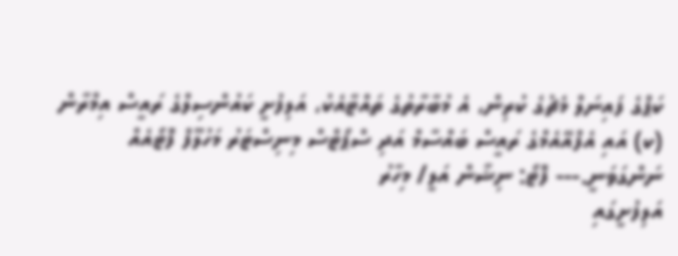ކަޕްގެ ފައިނަލް މެޗުގެ ކުރިން، އެ މުބާރާތުގެ ތައްޓާއެކު، އަލިފުށީ ކައުންސިލްގެ ރައީސް އިމްރާން (ކ) އައި އެފްއޭއެމްގެ ރައީސް ބައްސާމް އަދި ސްޕޯޓްސް މިނިސްޓަރު މަހުލޫފް ފޮޓޯއެއް ނަންގަވަނީ.--- ފޮޓޯ: ނިޝާން އަލީ/ މިހާރު
އަލިފުށީގައި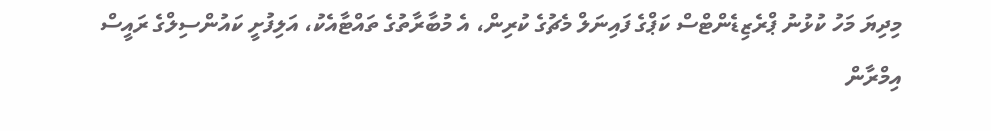މިދިޔަ މަހު ކުޅުނު ޕްރެޒިޑެންޓްސް ކަޕްގެ ފައިނަލް މެޗުގެ ކުރިން، އެ މުބާރާތުގެ ތައްޓާއެކު، އަލިފުށީ ކައުންސިލްގެ ރައީސް އިމްރާން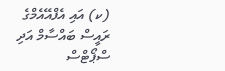(ކ) އައި އެފްއޭއެމްގެ ރައީސް ބައްސާމް އަދި ސްޕޯޓްސް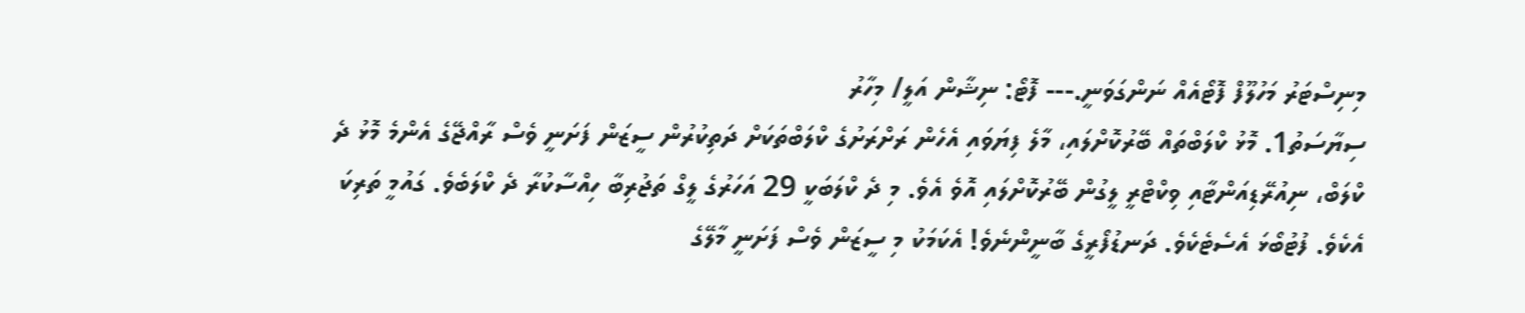މިނިސްޓަރު މަހުލޫފް ފޮޓޯއެއް ނަންގަވަނީ.--- ފޮޓޯ: ނިޝާން އަލީ/ މިހާރު
ސިޔާސަތު1. މޮޅު ކްލަބްތައް ބޭރުކޮށްލައި، މާލެ ފިޔަވައި އެހެން ރަށްރަށުގެ ކްލަބްތަކަށް ދަތިކުރުން ސީޒަން ފަށަނީ ވެސް ރާއްޖޭގެ އެންމެ މޮޅު ދެ ކްލަބް، ނިއުރޭޑިއަންޓާއި ވިކްޓްރީ ލީގުން ބޭރުކޮށްލައި އޮވެ އެވެ. މި ދެ ކްލަބަކީ 29 އަހަރުގެ ލީގް ތަޖުރިބާ ހިއްސާކުރާ ދެ ކްލަބެވެ. ގައުމީ ތަރިކަ އެކެވެ. ފުޓުބޯޅަ އެސެޓެކެވެ. ދަނޑުފޯރީގެ ބާނީންނެވެ! އެކަމަކު މި ސީޒަން ވެސް ފަށަނީ މާލޭގެ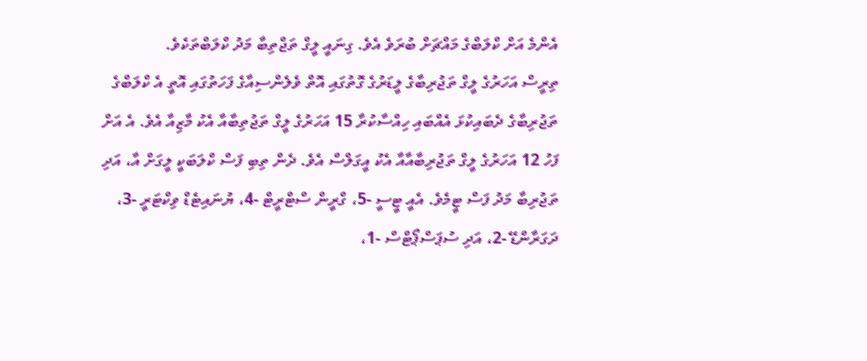އެންމެ އަށް ކްލަބްގެ މައްޗަށް ބުރަވެ އެވެ. ގިނައީ ލީގް ތަޖްތިބާ މަދު ކްލަބްތަކެވެ.
ތިރީސް އަހަރުގެ ލީގް ތަޖުރިބާގެ ލީޑަރުގެ ގޮތުގައި އޮތް ވެލެންސިއާގެ ފަހަތުގައި އޮތީ އެ ކްލަބްގެ ތަޖުރިބާގެ ދެބައިކުޅަ އެއްބައި ހިއްސާކުރާ 15 އަހަރުގެ ލީގް ތަޖުތިބާއާ އެކު މާޒިއާ އެވެ. އެ އަށް ފަހު 12 އަހަރުގެ ލީގް ތަޖުރިބާއާއާ އެކު އީގަލްސް އެވެ. ދެން ތިބި ފަސް ކްލަބަކީ ލީގަށް އާ، އަދި ތަޖުރިބާ މަދު ފަސް ޓީމެވެ. އެއީ ޓީސީ -5، ގްރީން ސްޓްރީޓް -4، ޔުނައިޓެޑް ވިކްޓަރީ -3، ދަގަރާންޑޭ -2، އަދި ސުޕަސްޕޯޓްސް -1،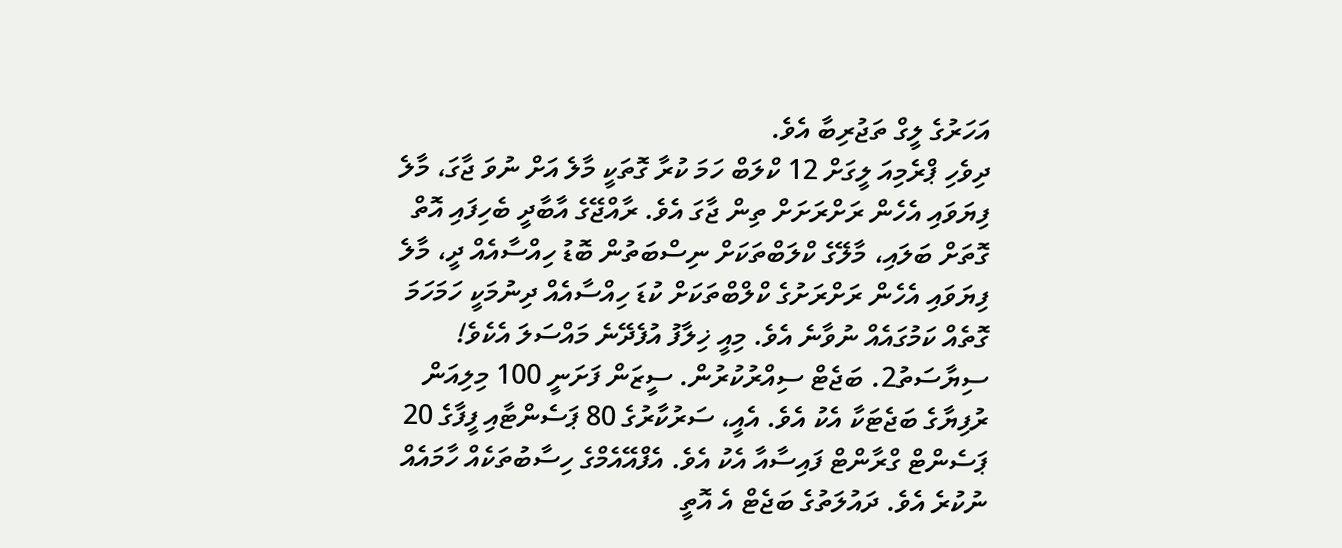އަހަރުގެ ލީގް ތަޖުރިބާ އެވެ.
ދިވެހި ޕްރެމިއަ ލީގަށް 12 ކްލަބް ހަމަ ކުރާ ގޮތަކީ މާލެ އަށް ނުވަ ޖާގަ، މާލެ ފިޔަވައި އެހެން ރަށްރަށަށް ތިން ޖާގަ އެވެ. ރާއްޖޭގެ އާބާދީ ބެހިފައި އޮތް ގޮތަށް ބަލައި، މާލޭގެ ކްލަބްތަކަށް ނިސްބަތުން ބޮޑު ހިއްސާއެއް ދީ، މާލެ ފިޔަވައި އެހެން ރަށްރަށުގެ ކްލްބްތަކަށް ކުޑަ ހިއްސާއެއް ދިނުމަކީ ހަމަހަމަ ގޮތެއް ކަމުގައެއް ނުވާނެ އެވެ. މިއީ ޚިލާފު އުފެދޭނެ މައްސަލަ އެކެވެ!
ސިޔާސަތު2. ބަޖެޓް ސިއްރުކުރުން. ސީޒަން ފަށަނީ 100 މިލިއަން ރުފިޔާގެ ބަޖެޓަކާ އެކު އެވެ. އެއީ، ސަރުކާރުގެ 80 ޕަސެންޓާއި ފީފާގެ 20 ޕަސެންޓް ގްރާންޓް ފައިސާއާ އެކު އެވެ. އެފްއޭއެމްގެ ހިސާބުތަކެއް ހާމައެއް ނުކުރެ އެވެ. ދައުލަތުގެ ބަޖެޓް އެ އޮތީ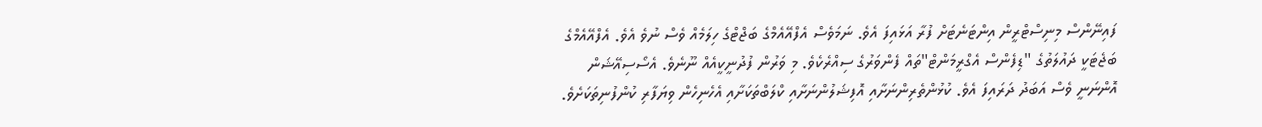ފައިނޭންސް މިނިސްޓްރީން އިންޓަނެޓަށް ފުރާ އަޅައިފަ އެވެ. ނަމަވެސް އެފްއޭއެމްގެ ބަޖްޓްގެ ހިލަމެއް ވެސް ނުވެ އެވެ. އެފްއޭއެމްގެ ބަޖެޓަކީ ދައުލަތުގެ "ޑިފެންސް އެގްރީމަންޓް"ތައް ފެންވަރުގެ ސިއްރެކެވެ. މި ވަރުން ފުދުނީކީއެއް ނޫނެވެ. އެސޯސިއޭޝަން އޮންނަނީ ވެސް އަބަދު ދަރައިފަ އެވެ. ކުޅުންތެރިންނަށާއި އޮފިޝަލުންނަށާއި ކްލަބްތަކަށާއި އެހެނިހެން ވިޔަފާރި ކުންފުނިތަކަށެވެ.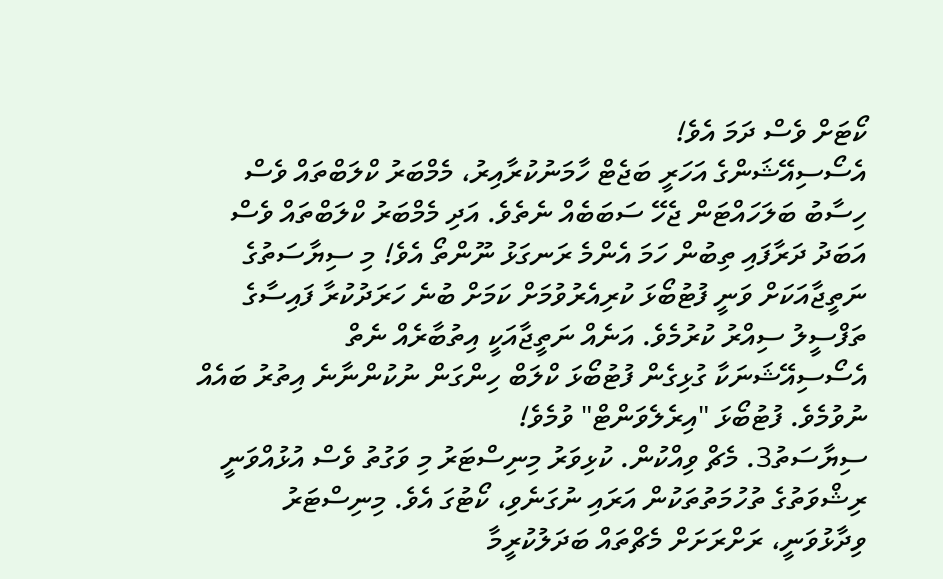ކޯޓަށް ވެސް ދަމަ އެވެ!
އެސޯސިއޭޝަންގެ އަހަރީ ބަޖެޓް ހާމަނުކުރާއިރު، މެމްބަރު ކްލަބްތައް ވެސް ހިސާބު ބަލަހައްޓަން ޖެހޭ ސަބަބެއް ނެތެވެ. އަދި މެމްބަރު ކްލަބްތައް ވެސް އަބަދު ދަރާފައި ތިބުން ހަމަ އެންމެ ރަނގަޅު ނޫންތޯ އެވެ! މި ސިޔާސަތުގެ ނަތީޖާއަކަށް ވަނީ ފުޓުބޯޅަ ކުރިއެރުވުމަށް ކަމަށް ބުނެ ހަރަދުކުރާ ފައިސާގެ ތަފްސީލު ސިއްރު ކުރުމެވެ. އަނެއް ނަތީޖާއަކީ އިތުބާރެއް ނެތް އެސޯސިއޭޝަނަކާ ގުޅިގެން ފުޓުބޯޅަ ކްލަބް ހިންގަން ނުކުންނާނެ އިތުރު ބައެއް ނުވުމެވެ. ފުޓުބޯޅަ "އިރެލެވަންޓް" ވުމެވެ!
ސިޔާސަތު3. މެޗް ވިއްކުން. ކުޅިވަރު މިނިސްޓަރު މި ވަގުތު ވެސް އުޅުއްވަނީ ރިޝްވަތުގެ ތުހުމަތުތަކުން އަރައި ނުގަނެވި، ކޯޓުގަ އެވެ. މިނިސްޓަރު ވިދާޅުވަނީ، ރަށްރަށަށް މެޗްތައް ބަދަލުކުރީމާ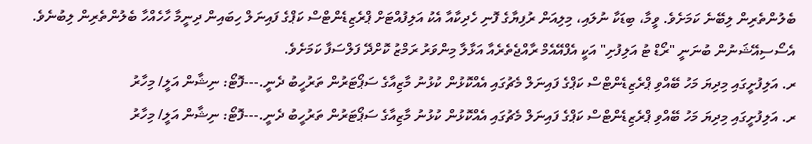ބެލުންތެރިން ލިބޭނެ ކަމަށެވެ. ވީމާ، ބިޑަކާ ނުލައި، މިލިއަން ރުފިޔާގެ ފޮނި ހެދިކާއާ އެކު އަލިފުއްޓަށް ޕްރެޒިޑެންޓްސް ކަޕްގެ ފައިނަލް ހިބައިން ދިނީމާ ހާހެއްހާ ބެލުންތެރިން ލިބުނެވެ. އެސޯސިއޭޝަނުން ބުނަނީ "ރޯޑް ޓު އަލިފުށި" އަކީ އެފްއޭއެމް ރާއްޖެތެރެއާ އަޅާލާ މިންވަރު ރަމްޒު ކޮށްދޭ ފަލްސަފާ ކަމަށެވެ.
ރ. އަލިފުށީގައި މިދިޔަ މަހު ބޭއްވި ޕްރެޒިޑެންޓްސް ކަޕްގެ ފައިނަލް މެޗުގައި އެއްކޮޅުން ކުޅުނު މާޒިއާގެ ސަޕޯޓަރުން ތަރުހީބު ދެނީ.---ފޮޓޯ: ނިޝާން އަލީ/ މިހާރު
ރ. އަލިފުށީގައި މިދިޔަ މަހު ބޭއްވި ޕްރެޒިޑެންޓްސް ކަޕްގެ ފައިނަލް މެޗުގައި އެއްކޮޅުން ކުޅުނު މާޒިއާގެ ސަޕޯޓަރުން ތަރުހީބު ދެނީ.---ފޮޓޯ: ނިޝާން އަލީ/ މިހާރު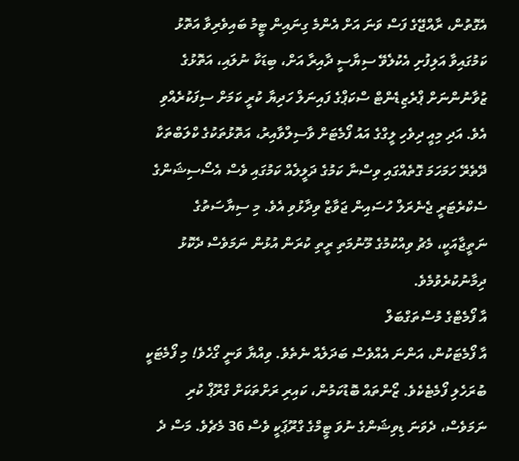އެގޮތުން، ރާއްޖޭގެ ފަސް ވަނަ އަށް އެންމެ ގިނައިން ޓީމު ބައިވެރިވާ އަތޮޅު ކަމުގައިވާ އަލިފުށި އެކުލެވޭ ސިޔާސީ ދާއިރާ އަށް، ބިޑަކާ ނުލައި، އަތޮޅުގެ ޒުވާނުންނަށް ޕްރެޒިޑެންޓް ސްކަޕްގެ ފައިނަލް ހަދިޔާ ކުރީ ކަމަށް ސިފަކުރެއްވި އެވެ. އަދި މިއީ ދިވެހި ލީގްގެ އައު ފޯމެޓަށް ވާސިލްވާއިރު، އަތޮޅުތަކުގެ ކްލަބްތަކާ ދޭތެރޭ ހަމަހަމަ ގޮތެއްގައި ވިސްނާ ކަމުގެ ދަލީލެއް ކަމުގައި ވެސް އެސޯސިޝަންގެ ސެކްރެޓަރީ ޖެނެރަލް ހުސައިން ޖަވާޒް ވިދާޅުވި އެވެ. މި ސިޔާސަތުގެ ނަތީޖާއަކީ، މެޗު ވިއްކުމުގެ މޫނުމަތި ރީތި ކުރަން އުޅުން ނަމަވެސް ދެކޮޅު ދިމާނުކުރެވުމެވެ.
އާ ފޯމެޓްގެ މުސްތަގްބަލް
އާ ފޯމެޓަކުން، އަންނަ އެއްވެސް ބަދަލެއް ނެތެވެ. ވިއްޔާ ވަނީ ގޯހެވެ! މި ފޯމެޓަކީ ބުރަހެލި ފޯމެޓެކެވެ. ޒޯންތައް ބޮޑުކަމުން، ކައިރި ރަށްތަކަށް ގްރޫޕް ކުރި ނަމަވެސް، ދެވަނަ ޑިވިޝަންގެ ނުވަ ޓީމްގެ ގްރޫޕަކީ ވެސް 36 މެޗެވެ. މަސް ދެ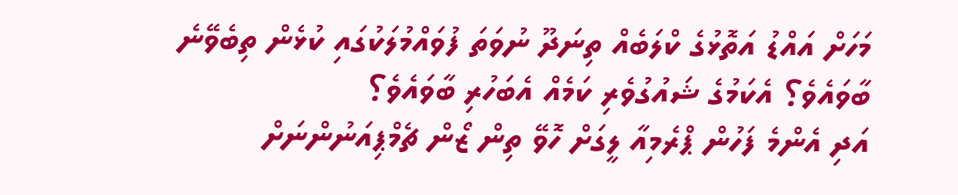މަހަށް އައްޑު އަތޮޅުގެ ކްލަބެއް ތިނަދޫ ނުވަތަ ފުވައްމުލަކުގައި ކުޅެން ތިބެވޭނެ ބާވައެވެ؟ އެކަމުގެ ޝައުގުވެރި ކަމެއް އެބަހުރި ބާވައެވެ؟
އަދި އެންމެ ފަހުން ޕްރެމިއާ ލީގަށް ހޮވޭ ތިން ޒޯން ޗެމްޕިއަނުންނަށް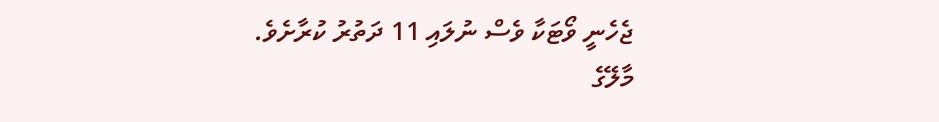ޖެހެނީ ވޯޓަކާ ވެސް ނުލައި 11 ދަތުރު ކުރާށެވެ. މާލޭގެ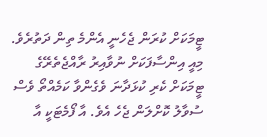ޓީމަކަށް ކުރަން ޖެހެނީ އެންމެ ތިން ދަތުރެވެ. މިއީ އިންސާފަކަށް ނުވާއިރު ރާއްޖެތެރޭގެ ޓީމަކަށް ކެރި ކުޅަދާނަ ވެގެންވާ ކަމެއްތޯ ވެސް ސުވާލު ކޮށްލަން ޖެހެ އެވެ. އާ ފޯމެޓަކީ އާ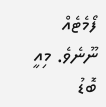ފޯމެޓެއް ނޫނެވެ. މިއީ ބޮޑު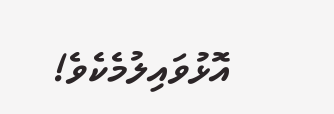އޮޅުވައިލުމެކެވެ!